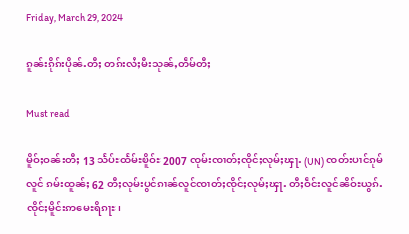Friday, March 29, 2024

ၵူၼ်းၵိုၵ်းပိုၼ်ႉတီႈ တၵ်းလႆႈမီးသုၼ်ႇတဵမ်တီႈ

Must read

မိူဝ်ႈဝၼ်းတီႈ 13 သႅပ်ႊထႅမ်ႊၿိူဝ်ႊ 2007 ၸုမ်းၸၢတ်ႈၸိုင်ႈလုမ်ႈၾႃႉ (UN) ၸတ်းပၢင်ၵုမ်လူင် ၵမ်းထူၼ်ႈ 62 တီႈလုမ်းပွင်ၵၢၼ်လူင်ၸၢတ်ႈၸိုင်ႈလုမ်ႈၾႃႉ တီႈဝဵင်းလူင်ၼိဝ်ႊယွၵ်ႉ ၸိုင်ႈမိူင်းဢမေႊရိၵႃႊ၊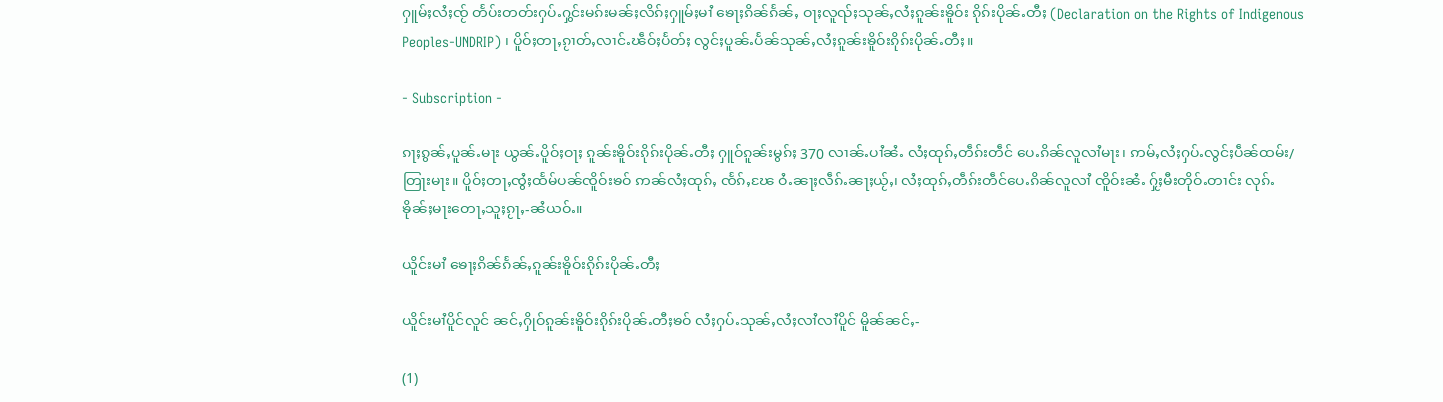ႁူမ်ႈလႆႈၸႂ် တႅပ်းတတ်းႁပ်ႉႁွင်းမၵ်းမၼ်ႈလိၵ်ႈႁူမ်ႈမၢႆ ၶေႃႈၵိၼ်ၵႅၼ်ႇ ဝႃႈလူၺ်ႈသုၼ်ႇလႆႈၵူၼ်းၶိူဝ်း ၵိုၵ်းပိုၼ်ႉတီႈ (Declaration on the Rights of Indigenous Peoples-UNDRIP) ၊ ပိူဝ်ႈတႃႇၵႂၢတ်ႇလၢင်ႉၽဵဝ်ႈပႅတ်ႈ လွင်ႈပူၼ်ႉပႅၼ်သုၼ်ႇလႆႈၵူၼ်းၶိူဝ်းၵိုၵ်းပိုၼ်ႉတီႈ။

- Subscription -

ၵႃႈၵွၼ်ႇပူၼ်ႉမႃး ယွၼ်ႉပိူဝ်ႈဝႃႈ ၵူၼ်းၶိူဝ်းၵိုၵ်းပိုၼ်ႉတီႈ ႁူဝ်ၵူၼ်းမွၵ်ႈ 370 လၢၼ်ႉပၢႆၼႆႉ လႆႈထုၵ်ႇတဵၵ်းတဵင် ပေႉၵိၼ်လူလၢႆမႃး၊ ဢမ်ႇလႆႈႁပ်ႉလွင်ႈပဵၼ်ထမ်း/ တြႃးမႃး။ ပိူဝ်ႈတႃႇၸွႆႈထႅမ်ပၼ်ၸိူဝ်းၶဝ် ဢၼ်လႆႈထုၵ်ႇ ၸႅၵ်ႇၽႄ ဝႆႉၼႃႈလဵၵ်ႉၼႃႈယႂ်ႇ၊ လႆႈထုၵ်ႇတဵၵ်းတဵင်ပေႉၵိၼ်လူလၢႆ ၸိူဝ်းၼႆႉ ႁႂ်ႈမီးတိုဝ်ႉတၢင်း လုၵ်ႉၶိုၼ်ႈမႃးတေႃႇသူႈၵႂႃႇ-ၼႆယဝ်ႉ။

ယိူင်းမၢႆ ၶေႃႈၵိၼ်ၵႅၼ်ႇၵူၼ်းၶိူဝ်းၵိုၵ်းပိုၼ်ႉတီႈ

ယိူင်းမၢႆပိူင်လူင် ၼင်ႇႁိုဝ်ၵူၼ်းၶိူဝ်းၵိုၵ်းပိုၼ်ႉတီႈၶဝ် လႆႈႁပ်ႉသုၼ်ႇလႆႈလၢႆလၢႆပိူင် မိူၼ်ၼင်ႇ-

(1)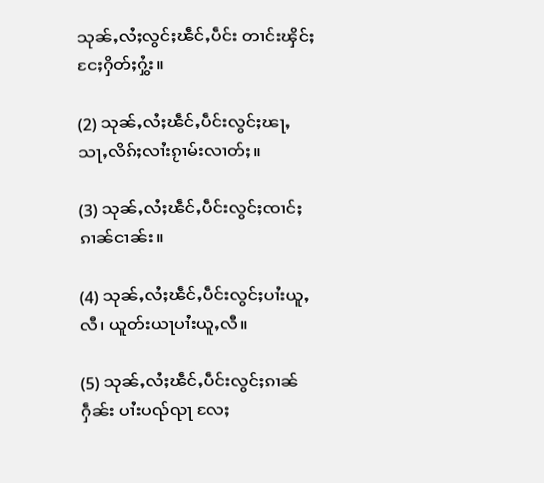သုၼ်ႇလႆႈလွင်ႈၽဵင်ႇပဵင်း တၢင်းၾိင်ႈငႄႈႁိတ်ႈႁွႆး။

(2) သုၼ်ႇလႆႈၽဵင်ႇပဵင်းလွင်ႈၽႃႇသႃႇလိၵ်ႈလၢႆးၵႂၢမ်းလၢတ်ႈ။

(3) သုၼ်ႇလႆႈၽဵင်ႇပဵင်းလွင်ႈၸၢင်ႈၵၢၼ်ငၢၼ်း။

(4) သုၼ်ႇလႆႈၽဵင်ႇပဵင်းလွင်ႈပၢႆးယူႇလီ၊ ယူတ်းယႃပၢႆးယူႇလီ။

(5) သုၼ်ႇလႆႈၽဵင်ႇပဵင်းလွင်ႈၵၢၼ်ႁဵၼ်း ပၢႆးပၺ်ၺႃ လႄႈ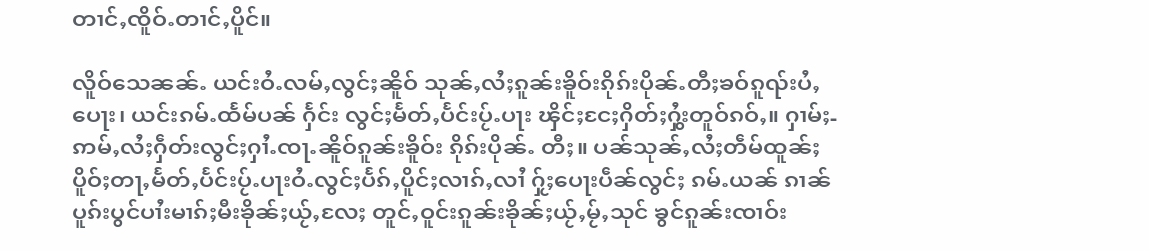တၢင်ႇၸိူဝ်ႉတၢင်ႇပိူင်။

လိူဝ်သေၼၼ်ႉ ယင်းဝႆႉလမ်ႇလွင်ႈၼိူဝ် သုၼ်ႇလႆႈၵူၼ်းၶိူဝ်းၵိုၵ်းပိုၼ်ႉတီႈၶဝ်ၵူၺ်းပႆႇပေႃး၊ ယင်းၵမ်ႉထႅမ်ပၼ် ႁႅင်း လွင်ႈမႅတ်ႇပႅင်းပႂ်ႉပႃး ၾိင်ႈငႄႈႁိတ်ႈႁွႆးတူဝ်ၵဝ်ႇ။ ႁၢမ်ႈ-ဢမ်ႇလႆႈႁဵတ်းလွင်ႈႁၢႆႉၸႃႉၼိူဝ်ၵူၼ်းၶိူဝ်း ၵိုၵ်းပိုၼ်ႉ တီႈ။ ပၼ်သုၼ်ႇလႆႈတဵမ်ထူၼ်ႈ ပိူဝ်ႈတႃႇမႅတ်ႇပႅင်းပႂ်ႉပႃးဝႆႉလွင်ႈပႅၵ်ႇပိူင်ႈလၢၵ်ႇလၢႆ ႁႂ်ႈပေႃးပဵၼ်လွင်ႈ ၵမ်ႉယၼ် ၵၢၼ်ပူၵ်းပွင်ပၢႆးမၢၵ်ႈမီးၶိုၼ်ႈယႂ်ႇလႄႈ တူင်ႇဝူင်းၵူၼ်းၶိုၼ်ႈယႂ်ႇမႂ်ႇသုင် ၶွင်ၵူၼ်းၸၢဝ်း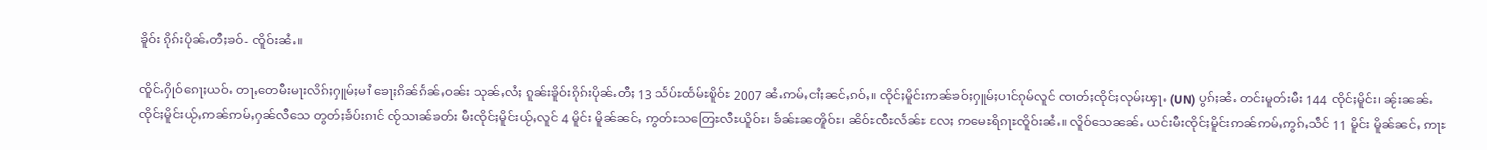ၶိူဝ်း ၵိုၵ်းပိုၼ်ႉတီႈၶဝ်- ၸိူဝ်းၼႆႉ။

ၸိူင်ႉႁိုဝ်ၵေႃႈယဝ်ႉ တႃႇတေမီးမႃးလိၵ်ႈႁူမ်ႈမၢႆ ၶေႃႈၵိၼ်ၵႅၼ်ႇဝၼ်း သုၼ်ႇလႆႈ ၵူၼ်းၶိူဝ်းၵိုၵ်းပိုၼ်ႉတီႈ 13 သႅပ်ႊထႅမ်ႊၿိူဝ်ႊ 2007 ၼႆႉဢမ်ႇငၢႆႈၼင်ႇၵဝ်ႇ။ ၸိုင်ႈမိူင်းဢၼ်ၶဝ်ႈႁူမ်ႈပၢင်ၵုမ်လူင် ၸၢတ်ႈၸိုင်ႈလုမ်ႈၾႃႉ (UN) ပွၵ်ႈၼႆႉ တင်းမူတ်းမီး 144 ၸိုင်ႈမိူင်း၊ ၼႂ်းၼၼ်ႉ ၸိုင်ႈမိူင်းယႂ်ႇဢၼ်ဢမ်ႇႁၼ်လီသေ တွတ်ႈၶႅပ်းၵၢင် ၸႂ်သၢၼ်ၶတ်း မီးၸိုင်ႈမိူင်းယႂ်ႇလူင် 4 မိူင်း မိူၼ်ၼင်ႇ ဢွတ်ႊသတြေႊလီႊယိူဝ်ႊ၊ ၶႅၼ်ႊၼၻိူဝ်ႊ၊ ၼိဝ်ႊၸီႊလႅၼ်ႊ လႄႈ ဢမေႊရိၵႃႊၸိူဝ်းၼႆႉ။ လိူဝ်သေၼၼ်ႉ ယင်းမီးၸိုင်ႈမိူင်းဢၼ်ဢမ်ႇဢွၵ်ႇသဵင် 11 မိူင်း မိူၼ်ၼင်ႇ ဢႃႊ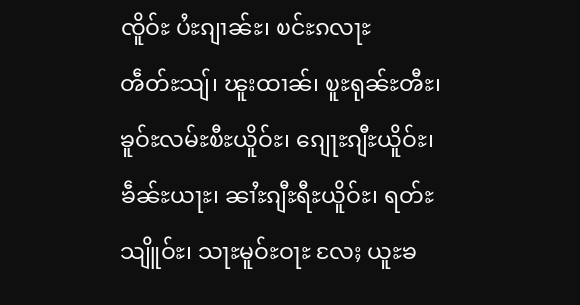ၸိူဝ်ႊ ပႆႊၵျၢၼ်ႊ၊ ၿင်ႊၵလႃႊၻဵတ်ႊသျ်၊ ၽူးထၢၼ်၊ ၿူႊရုၼ်ႊၻီႊ၊ ၶူဝ်ႊလမ်ႊၿီႊယိူဝ်ႊ၊ ၵျေႃႊၵျီႊယိူဝ်ႊ၊ ၶဵၼ်ႊယႃႊ၊ ၼၢႆႊၵျီႊရီႊယိူဝ်ႊ၊ ရတ်ႊသျိူဝ်ႊ၊ သႃႊမူဝ်ႊဝႃႊ လႄႈ ယူႊၶ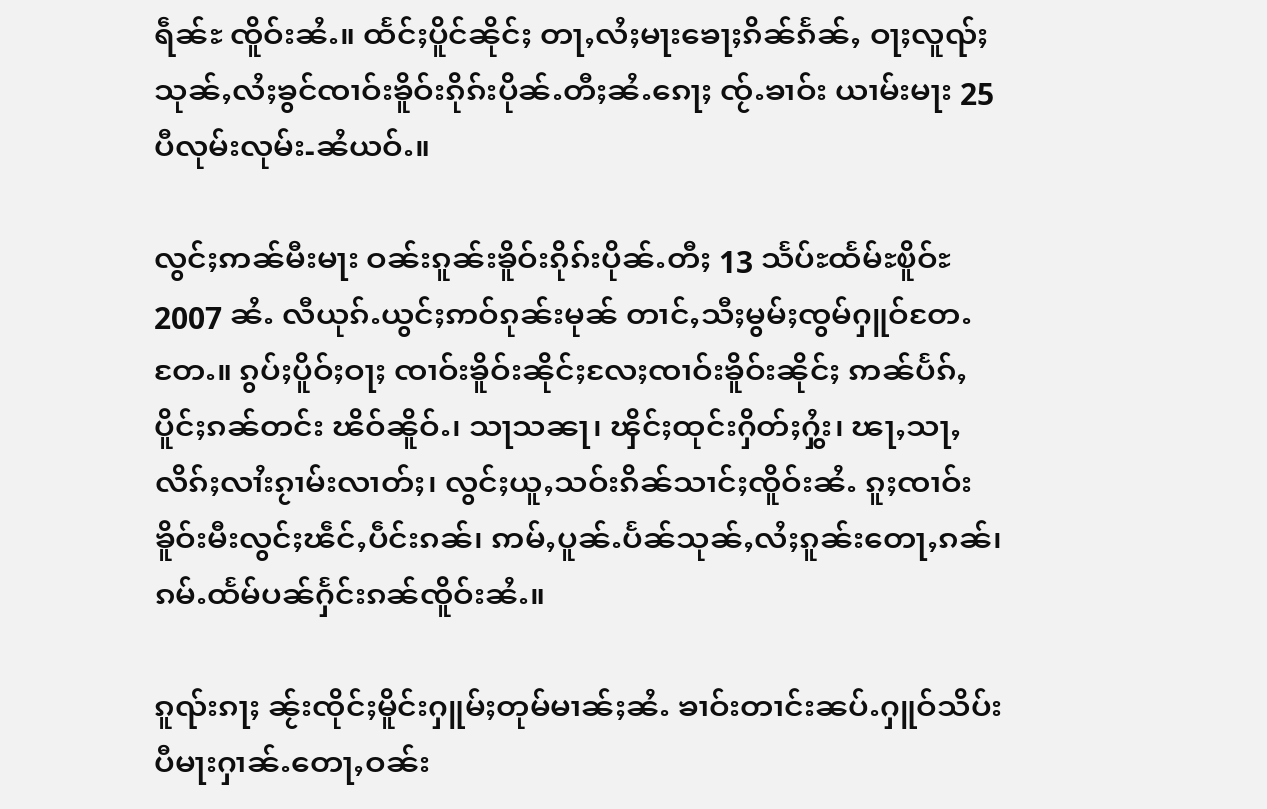ရဵၼ်ႊ ၸိူဝ်းၼႆႉ။ ထႅင်ႈပိူင်ၼိုင်ႈ တႃႇလႆႈမႃးၶေႃႈၵိၼ်ၵႅၼ်ႇ ဝႃႈလူၺ်ႈသုၼ်ႇလႆႈၶွင်ၸၢဝ်းၶိူဝ်းၵိုၵ်းပိုၼ်ႉတီႈၼႆႉၵေႃႈ ၸႂ်ႉၶၢဝ်း ယၢမ်းမႃး 25 ပီလုမ်းလုမ်း-ၼႆယဝ်ႉ။

လွင်ႈဢၼ်မီးမႃး ဝၼ်းၵူၼ်းၶိူဝ်းၵိုၵ်းပိုၼ်ႉတီႈ 13 သႅပ်ႊထႅမ်ႊၿိူဝ်ႊ 2007 ၼႆႉ လီယုၵ်ႉယွင်ႈဢဝ်ၵုၼ်းမုၼ် တၢင်ႇသီႈမွမ်ႈၸွမ်ႁူဝ်တႄႉတႄႉ။ ၵွပ်ႈပိူဝ်ႈဝႃႈ ၸၢဝ်းၶိူဝ်းၼိုင်ႈလႄႈၸၢဝ်းၶိူဝ်းၼိုင်ႈ ဢၼ်ပႅၵ်ႇပိူင်ႈၵၼ်တင်း ၽိဝ်ၼိူဝ်ႉ၊ သႃသၼႃ၊ ၾိင်ႈထုင်းႁိတ်ႈႁွႆး၊ ၽႃႇသႃႇလိၵ်ႈလၢႆးၵႂၢမ်းလၢတ်ႈ၊ လွင်ႈယူႇသဝ်းၵိၼ်သၢင်ႈၸိူဝ်းၼႆႉ ၵူႈၸၢဝ်းၶိူဝ်းမီးလွင်ႈၽဵင်ႇပဵင်းၵၼ်၊ ဢမ်ႇပူၼ်ႉပႅၼ်သုၼ်ႇလႆႈၵူၼ်းတေႃႇၵၼ်၊ ၵမ်ႉထႅမ်ပၼ်ႁႅင်းၵၼ်ၸိူဝ်းၼႆႉ။

ၵူၺ်းၵႃႈ ၼႂ်းၸိုင်ႈမိူင်းႁူမ်ႈတုမ်မၢၼ်ႈၼႆႉ ၶၢဝ်းတၢင်းၼပ်ႉႁူဝ်သိပ်းပီမႃးႁၢၼ်ႉတေႃႇဝၼ်း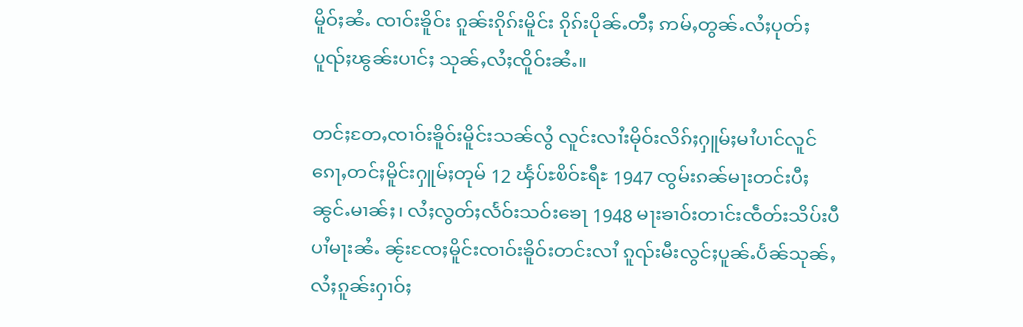မိူဝ်ႈၼႆႉ ၸၢဝ်းၶိူဝ်း ၵူၼ်းၵိုၵ်းမိူင်း ၵိုၵ်းပိုၼ်ႉတီႈ ဢမ်ႇတွၼ်ႉလႆႈပုတ်ႈပူၺ်ႈၽွၼ်းပၢင်ႈ သုၼ်ႇလႆႈၸိူဝ်းၼႆႉ။

တင်ႈတႄႇၸၢဝ်းၶိူဝ်းမိူင်းသၼ်လွႆ လူင်းလၢႆးမိုဝ်းလိၵ်ႈႁူမ်ႈမၢႆပၢင်လူင် ၵေႃႇတင်ႈမိူင်းႁူမ်ႈတုမ် 12 ၾႅပ်ႊၿိဝ်ႊရီႊ 1947 ၸွမ်းၵၼ်မႃးတင်းပီႈၼွင်ႉမၢၼ်ႈ၊ လႆႈလွတ်ႈလႅဝ်းသဝ်းၶေႃ 1948 မႃးၶၢဝ်းတၢင်းၸဵတ်းသိပ်းပီပၢႆမႃးၼႆႉ ၼႂ်းၸႄႈမိူင်းၸၢဝ်းၶိူဝ်းတင်းလၢႆ ၵူၺ်းမီးလွင်ႈပူၼ်ႉပႅၼ်သုၼ်ႇလႆႈၵူၼ်းႁၢဝ်ႈ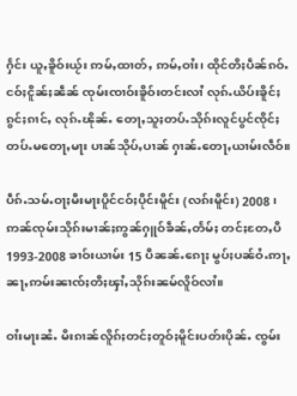ႁႅင်း ယူႇၶိူဝ်းယႂ်း ဢမ်ႇထၢတ်ႇ ဢမ်ႇဝၢႆး၊ ထိုင်တီႈပဵၼ်ၵဝ်ႉငဝ်ႈငိူၼ်ႈၼဵၼ် ၸုမ်းၸၢဝ်းၶိူဝ်းတင်းလၢႆ လုၵ်ႉယိပ်းၶိူင်ႈၵွင်ႈၵၢင်ႇ လုၵ်ႉၽိုၼ်ႉ တေႃႇသူႈတပ်ႉသိုၵ်းလူင်ပွင်ၸိုင်ႈ တပ်ႉမတေႃႇမႃး ပၢၼ်သိုပ်ႇပၢၼ် ႁၢၼ်ႉတေႃႇယၢမ်းလဵဝ်။

ပဵၵ်ႉသမ်ႉဝႃႈမီးမႃးပိူင်ငဝ်ႈပိုင်းမိူင်း (လၵ်းမိူင်း) 2008 ၊ ဢၼ်ၸုမ်းသိုၵ်းမၢၼ်ႈဢွၼ်ႁူဝ်ၶဵၼ်ႇတႅမ်ႈ တင်ႈတႄႇပီ 1993-2008 ၶၢဝ်းယၢမ်း 15 ပီၼၼ်ႉၵေႃႈ မွပ်ႈပၼ်ဝႆႉဢႃႇၼႃႇဢမ်းၼၢၸ်ႈတီႈၾၢႆႇသိုၵ်းၼမ်လိူဝ်လၢႆ။

ဝၢႆးမႃးၼႆႉ မီးၵၢၼ်လိူၵ်ႈတင်ႈတူဝ်ႈမိူင်းပတ်းပိုၼ်ႉ ၸွမ်း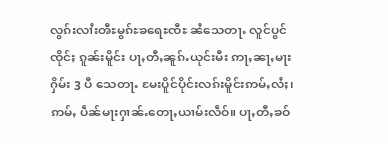လွၵ်းလၢႆးၻီႊမွၵ်ႊၶရေႊၸီႊ ၼႆသေတႃႉ လူင်ပွင် ၸိုင်ႈ ၵူၼ်းမိူင်း ပႃႇတီႇၼူၵ်ႉယုင်းမီး ဢႃႇၼႃႇမႃး ႁိမ်း 3 ပီ သေတႃႉ မႄးပိူင်ပိုင်းလၵ်းမိူင်းဢမ်ႇလႆႈ၊ ဢမ်ႇ ပဵၼ်မႃးႁၢၼ်ႉတေႃႇယၢမ်းလဵဝ်။ ပႃႇတီႇၶဝ်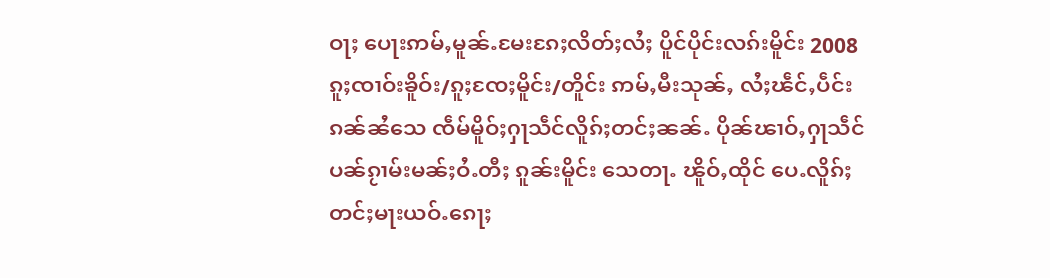ဝႃႈ ပေႃးဢမ်ႇမူၼ်ႉမႄးၵႄႈလိတ်ႈလႆႈ ပိူင်ပိုင်းလၵ်းမိူင်း 2008 ၵူႈၸၢဝ်းၶိူဝ်း/ၵူႈၸႄႈမိူင်း/တိူင်း ဢမ်ႇမီးသုၼ်ႇ လႆႈၽဵင်ႇပဵင်းၵၼ်ၼႆသေ ၸဵမ်မိူဝ်ႈႁႃသဵင်လိူၵ်ႈတင်ႈၼၼ်ႉ ပိုၼ်ၽၢဝ်ႇႁႃသဵင် ပၼ်ၵႂၢမ်းမၼ်ႈဝႆႉတီႈ ၵူၼ်းမိူင်း သေတႃႉ ၽိူဝ်ႇထိုင် ပေႉလိူၵ်ႈတင်ႈမႃးယဝ်ႉၵေႃႈ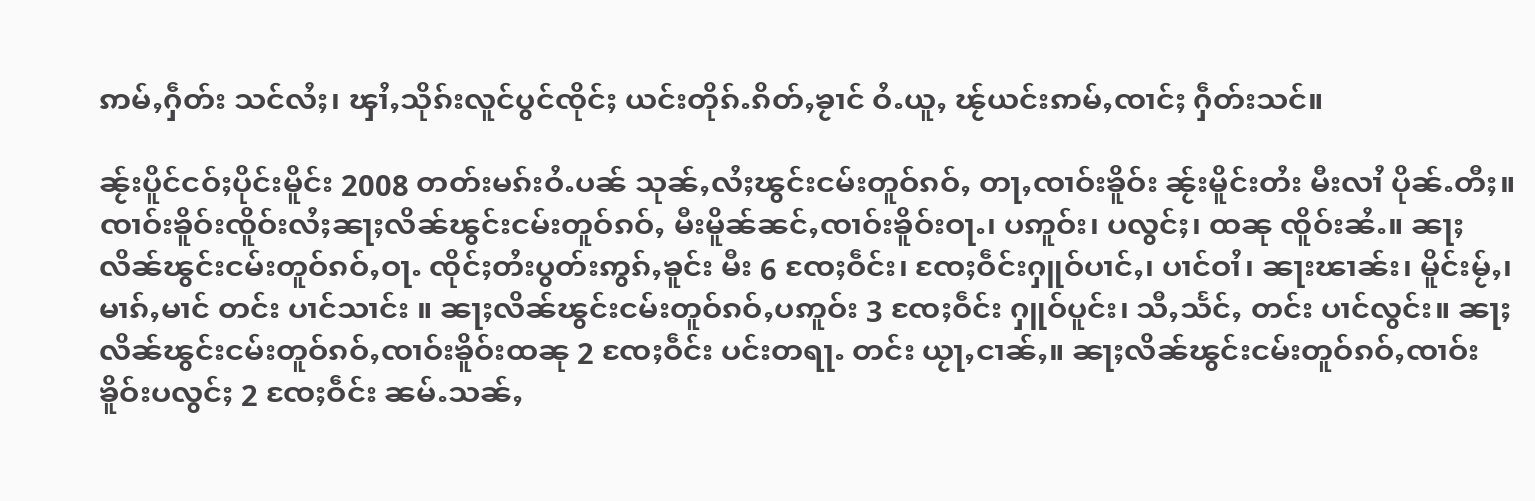ဢမ်ႇႁဵတ်း သင်လႆႈ၊ ၾၢႆႇသိုၵ်းလူင်ပွင်ၸိုင်ႈ ယင်းတိုၵ်ႉၵိတ်ႇၶႂၢင် ဝႆႉယူႇ ၽႂ်ယင်းဢမ်ႇၸၢင်ႈ ႁဵတ်းသင်။

ၼႂ်းပိူင်ငဝ်ႈပိုင်းမိူင်း 2008 တတ်းမၵ်းဝႆႉပၼ် သုၼ်ႇလႆႈၽွင်းငမ်းတူဝ်ၵဝ်ႇ တႃႇၸၢဝ်းၶိူဝ်း ၼႂ်းမိူင်းတႆး မီးလၢႆ ပိုၼ်ႉတီႈ။ ၸၢဝ်းၶိူဝ်းၸိူဝ်းလႆႈၼႃႈလိၼ်ၽွင်းငမ်းတူဝ်ၵဝ်ႇ မီးမိူၼ်ၼင်ႇၸၢဝ်းၶိူဝ်းဝႃႉ၊ ပဢူဝ်း၊ ပလွင်ႈ၊ ထၼု ၸိူဝ်းၼႆႉ။ ၼႃႈလိၼ်ၽွင်းငမ်းတူဝ်ၵဝ်ႇဝႃႉ ၸိုင်ႈတႆးပွတ်းဢွၵ်ႇၶူင်း မီး 6 ၸႄႈဝဵင်း၊ ၸႄႈဝဵင်းႁူဝ်ပၢင်ႇ၊ ပၢင်ဝၢႆ၊ ၼႃးၽၢၼ်း၊ မိူင်းမႂ်ႇ၊ မၢၵ်ႇမၢင် တင်း ပၢင်သၢင်း ။ ၼႃႈလိၼ်ၽွင်းငမ်းတူဝ်ၵဝ်ႇပဢူဝ်း 3 ၸႄႈဝဵင်း ႁူဝ်ပူင်း၊ သီႇသႅင်ႇ တင်း ပၢင်လွင်း။ ၼႃႈလိၼ်ၽွင်းငမ်းတူဝ်ၵဝ်ႇၸၢဝ်းၶိူဝ်းထၼု 2 ၸႄႈဝဵင်း ပင်းတရႃႉ တင်း ယႂႃႇငၢၼ်ႇ။ ၼႃႈလိၼ်ၽွင်းငမ်းတူဝ်ၵဝ်ႇၸၢဝ်းၶိူဝ်းပလွင်ႈ 2 ၸႄႈဝဵင်း ၼမ်ႉသၼ်ႇ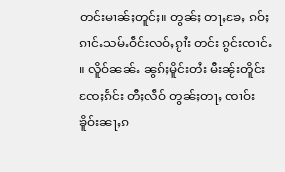တင်းမၢၼ်ႈတူင်ႈ။ တွၼ်ႈ တႃႇၶႄႇ ၵဝ်ႈၵၢင်ႉသမ်ႉဝဵင်းလဝ်ႇၵႂၢႆး တင်း ၵွင်းၸၢင်ႉ ။ လိူဝ်ၼၼ်ႉ ၼွၵ်ႈမိူင်းတႆး မီးၼႂ်းတိူင်း ၸႄႈၵႅင်း တီႈလဵဝ် တွၼ်ႈတႃႇ ၸၢဝ်းၶိူဝ်းၼႃႇၵ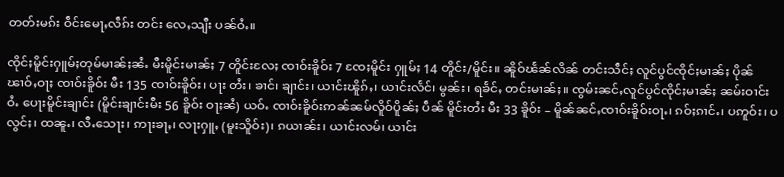တတ်းမၵ်း ဝဵင်းမေႃႇလဵၵ်း တင်း လေႇသျီး ပၼ်ဝႆႉ။

ၸိုင်ႈမိူင်းႁူမ်ႈတုမ်မၢၼ်ႈၼႆႉ မီးမိူင်းမၢၼ်ႈ 7 တိူင်းလႄႈ ၸၢဝ်းၶိူဝ်း 7 ၸႄႈမိူင်း ႁူမ်ႈ 14 တိူင်း/မိူင်း။ ၼိူဝ်ၽႅၼ်လိၼ် တင်းသဵင်ႈ လူင်ပွင်ၸိုင်ႈမၢၼ်ႈ ပိုၼ်ၽၢဝ်ႇဝႃႈ ၸၢဝ်းၶိူဝ်း မီး 135 ၸၢဝ်းၶိူဝ်း၊ ပႃး တႆး၊ ၶၢင်၊ ၶျၢင်း၊ ယၢင်းၽိူၵ်ႇ၊ ယၢင်းလႅင်၊ မွၼ်း၊ ရၶႅင်ႇ တင်းမၢၼ်ႈ။ ၸွမ်းၼင်ႇလူင်ပွင်ၸိုင်ႈမၢၼ်ႈ ၼမ်းဝၢင်းဝႆႉ ပေႃးမိူင်းၶျၢင်း (မိူင်းၶျၢင်းမီး 56 ၶိူဝ်း ဝႃႈၼႆ) ယဝ်ႉ ၸၢဝ်းၶိူဝ်းဢၼ်ၼမ်လိူဝ်ပိူၼ်ႈ ပဵၼ် မိူင်းတႆး မီး 33 ၶိူဝ်း – မိူၼ်ၼင်ႇၸၢဝ်းၶိူဝ်းဝႃႉ၊ ၵဝ်ႈၵၢင်ႉ၊ ပဢူဝ်း၊ ပလွင်ႈ၊ ထၼူႉ၊ လီႉသေႃး၊ ဢႃးၶႃႇ၊ လႃးႁူႇ (မူးသိူဝ်း)၊ ၵယၢၼ်း၊ ယၢင်းလမ်၊ ယၢင်း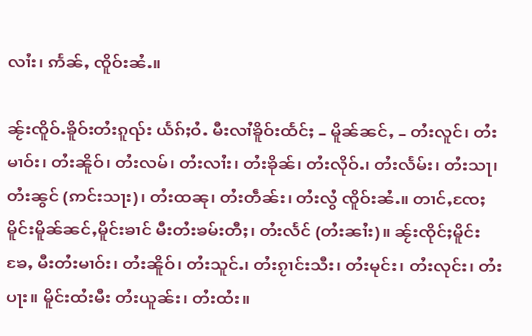လၢႆး၊ ဢႅၼ်ႇ ၸိူဝ်းၼႆႉ။

ၼႂ်းၸိူဝ်ႉၶိူဝ်းတႆးၵူၺ်း ယႅၵ်ႈဝႆႉ မီးလၢႆၶိူဝ်းထႅင်ႈ – မိူၼ်ၼင်ႇ – တႆးလူင်၊ တႆးမၢဝ်း၊ တႆးၼိူဝ်၊ တႆးလမ်၊ တႆးလၢႆး၊ တႆးၶိုၼ်၊ တႆးလိုဝ်ႉ၊ တႆးလႅမ်း၊ တႆးသႃ၊ တႆးၼွင် (ဢင်းသႃး)၊ တႆးထၼု၊ တႆးတဵၼ်း၊ တႆးလွႆ ၸိူဝ်းၼႆႉ။ တၢင်ႇၸႄႈ မိူင်းမိူၼ်ၼင်ႇမိူင်းၶၢင် မီးတႆးၶမ်းတီႈ၊ တႆးလႅင် (တႆးၼၢႆး)။ ၼႂ်းၸိုင်ႈမိူင်းၶႄႇ မီးတႆးမၢဝ်း၊ တႆးၼိူဝ်၊ တႆးသူင်ႉ၊ တႆးၵႂၢင်းသီး၊ တႆးမုင်း၊ တႆးလုင်း၊ တႆးပႃး။ မိူင်းထႆးမီး တႆးယူၼ်း၊ တႆးထႆး။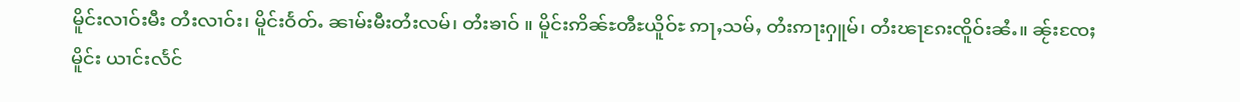မိူင်းလၢဝ်းမီး တႆးလၢဝ်း၊ မိူင်းဝႅတ်ႉ ၼၢမ်းမီးတႆးလမ်၊ တႆးၶၢဝ် ။ မိူင်းဢိၼ်ႊၻီႊယိူဝ်ႊ ဢႃႇသမ်ႇ တႆးဢႃးႁူမ်၊ တႆးၽႃၵႄးၸိူဝ်းၼႆႉ။ ၼႂ်းၸႄႈမိူင်း ယၢင်းလႅင်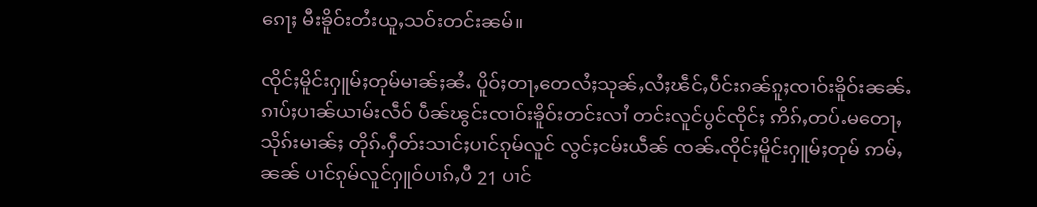ၵေႃႈ မီးၶိူဝ်းတႆးယူႇသဝ်းတင်းၼမ်။

ၸိုင်ႈမိူင်းႁူမ်ႈတုမ်မၢၼ်ႈၼႆႉ ပိူဝ်ႈတႃႇတေလႆႈသုၼ်ႇလႆႈၽဵင်ႇပဵင်းၵၼ်ၵူႈၸၢဝ်းၶိူဝ်းၼၼ်ႉ ၵၢပ်ႈပၢၼ်ယၢမ်းလဵဝ် ပဵၼ်ၽွင်းၸၢဝ်းၶိူဝ်းတင်းလၢႆ တင်းလူင်ပွင်ၸိုင်ႈ ဢိၵ်ႇတပ်ႉမတေႃႇသိုၵ်းမၢၼ်ႈ တိုၵ်ႉႁဵတ်းသၢင်ႈပၢင်ၵုမ်လူင် လွင်ႈငမ်းယဵၼ် ၸၼ်ႉၸိုင်ႈမိူင်းႁူမ်ႈတုမ် ဢမ်ႇၼၼ် ပၢင်ၵုမ်လူင်ႁူဝ်ပၢၵ်ႇပီ 21 ပၢင်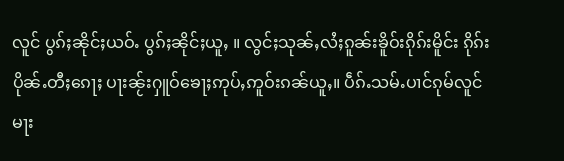လူင် ပွၵ်ႈၼိုင်ႈယဝ်ႉ ပွၵ်ႈၼိုင်ႈယူႇ ။ လွင်ႈသုၼ်ႇလႆႈၵူၼ်းၶိူဝ်းၵိုၵ်းမိူင်း ၵိုၵ်းပိုၼ်ႉတီႈၵေႃႈ ပႃးၼႂ်းႁူဝ်ၶေႃႈဢုပ်ႇဢူဝ်းၵၼ်ယူႇ။ ပဵၵ်ႉသမ်ႉပၢင်ၵုမ်လူင် မႃး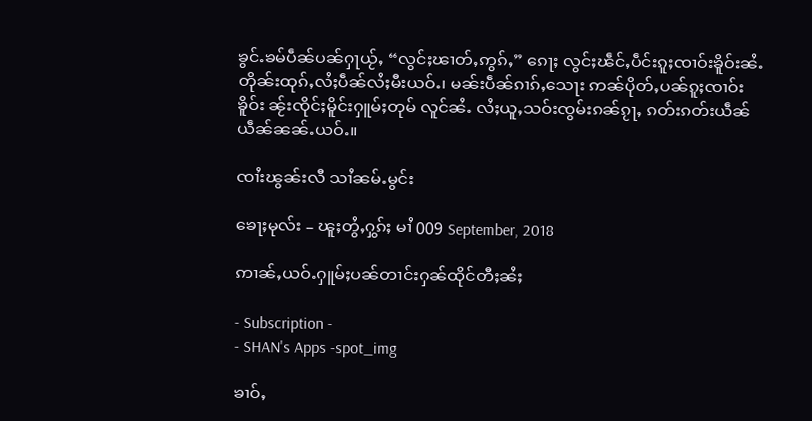ၶွင်ႉၶမ်ပဵၼ်ပၼ်ႁႃယႂ်ႇ “လွင်ႈၽၢတ်ႇဢွၵ်ႇ” ၵေႃႈ လွင်ႈၽဵင်ႇပဵင်းၵူႈၸၢဝ်းၶိူဝ်းၼႆႉ တိုၼ်းထုၵ်ႇလႆႈပဵၼ်လႆႈမီးယဝ်ႉ၊ မၼ်းပဵၼ်ၵၢၵ်ႇသေႃး ဢၼ်ပိုတ်ႇပၼ်ၵူႈၸၢဝ်းၶိူဝ်း ၼႂ်းၸိုင်ႈမိူင်းႁူမ်ႈတုမ် လူင်ၼႆႉ လႆႈယူႇသဝ်းၸွမ်းၵၼ်ၵႂႃႇ ၵတ်းၵတ်းယဵၼ်ယဵၼ်ၼၼ်ႉယဝ်ႉ။

ၸၢႆးၽွၼ်းလီ သၢႆၼမ်ႉမွင်း

ၶေႃႈမုလ်း – ၽူႈတွႆႇႁွၵ်ႈ မၢႆ 009 September, 2018

ဢၢၼ်ႇယဝ်ႉႁူမ်ႈပၼ်တၢင်းႁၼ်ထိုင်တီႈၼႆႈ

- Subscription -
- SHAN's Apps -spot_img

ၶၢဝ်ႇ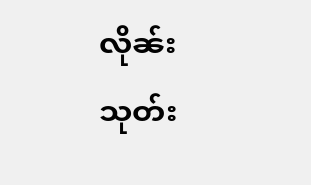လိုၼ်းသုတ်း